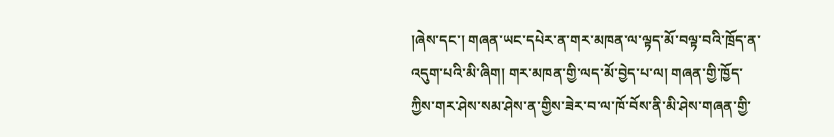།ཞེས་དང་། གཞན་ཡང་དཔེར་ན་གར་མཁན་ལ་ལྟད་མོ་བལྟ་བའི་ཁྲོད་ན་འདུག་པའི་མི་ཞིག། གར་མཁན་གྱི་ལད་མོ་བྱེད་པ་ལ། གཞན་གྱི་ཁྱོད་ཀྱིས་གར་ཤེས་སམ་ཤེས་ན་གྱིས་ཟེར་བ་ལ་ཁོ་བོས་ནི་མི་ཤེས་གཞན་གྱི་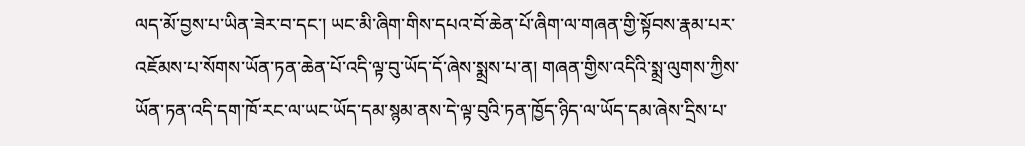ལད་མོ་བྱས་པ་ཡིན་ཟེར་བ་དང་། ཡང་མི་ཞིག་གིས་དཔའ་བོ་ཆེན་པོ་ཞིག་ལ་གཞན་གྱི་སྟོབས་རྣམ་པར་འཇོམས་པ་སོགས་ཡོན་ཏན་ཆེན་པོ་འདི་ལྟ་བུ་ཡོད་དོ་ཞེས་སྨྲས་པ་ན། གཞན་གྱིས་འདིའི་སྨྲ་ལུགས་ཀྱིས་ཡོན་ཏན་འདི་དག་ཁོ་རང་ལ་ཡང་ཡོད་དམ་སྙམ་ནས་དེ་ལྟ་བུའི་ཏན་ཁྱོད་ཉིད་ལ་ཡོད་དམ་ཞེས་དྲིས་པ་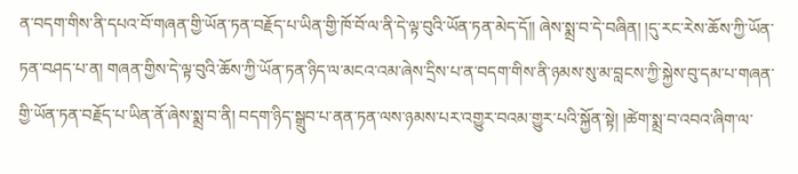ན་བདག་གིས་ནི་དཔའ་བོ་གཞན་གྱི་ཡོན་ཏན་བརྗོད་པ་ཡིན་གྱི་ཁོ་བོ་ལ་ནི་དེ་ལྟ་བུའི་ཡོན་ཏན་མེད་དོ།། ཞེས་སྨྲ་བ་དེ་བཞིན། །དུ་རང་རེས་ཆོས་ཀྱི་ཡོན་ཏན་བཤད་པ་ན། གཞན་གྱིས་དེ་ལྟ་བུའི་ཆོས་ཀྱི་ཡོན་ཏན་ཉིད་ལ་མངའ་འམ་ཞེས་དྲིས་པ་ན་བདག་གིས་ནི་ཉམས་སུ་མ་བླངས་ཀྱི་སྐྱེས་བུ་དམ་པ་གཞན་གྱི་ཡོན་ཏན་བརྗོད་པ་ཡིན་ནོ་ཞེས་སྨྲ་བ་ནི། བདག་ཉིད་སྒྲུབ་པ་ནན་ཏན་ལས་ཉམས་པར་འགྱུར་བའམ་གྱུར་པའི་སྐྱོན་སྟེ། །ཚེག་སྨྲ་བ་འབའ་ཞིག་ལ་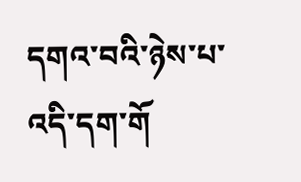དགའ་བའི་ཉེས་པ་འདི་དག་གོ